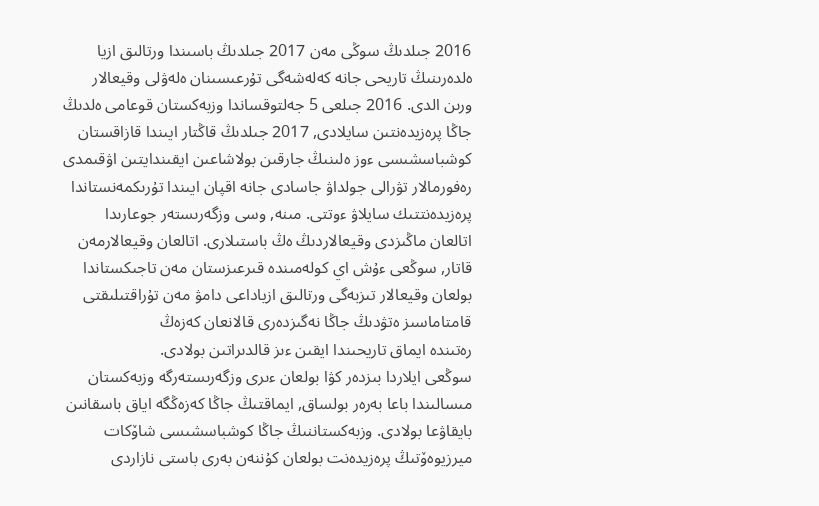2016 جىلدىڭ سوڭى مەن 2017 جىلدىڭ باسىندا ورتالىق ازيا ەلدەرىنىڭ تاريحى جانە كەلەشەگى تۇرعىسىنان ەلەۋلى وقيعالار ورىن الدى. 2016 جىلعى 5 جەلتوقساندا وزبەكستان قوعامى ەلدىڭ جاڭا پرەزيدەنتىن سايلادى, 2017 جىلدىڭ قاڭتار ايىندا قازاقستان كوشباسشىسى ءوز ەلىنىڭ جارقىن بولاشاعىن ايقىندايتىن اۋقىمدى رەفورمالار تۋرالى جولداۋ جاسادى جانە اقپان ايىندا تۇرىكمەنستاندا پرەزيدەنتتىك سايلاۋ ءوتتى. مىنە, وسى وزگەرىستەر جوعارىدا اتالعان ماڭىزدى وقيعالاردىڭ ەڭ باستىلارى. اتالعان وقيعالارمەن قاتار, سوڭعى ءۇش اي كولەمىندە قىرعىزستان مەن تاجىكستاندا بولعان وقيعالار تىزبەگى ورتالىق ازياداعى دامۋ مەن تۇراقتىلىقتى قامتاماسىز ەتۋدىڭ جاڭا نەگىزدەرى قالانعان كەزەڭ
رەتىندە ايماق تاريحىندا ايقىن ءىز قالدىراتىن بولادى.
سوڭعى ايلاردا بىزدەر كۋا بولعان ءىرى وزگەرىستەرگە وزبەكستان مىسالىندا باعا بەرەر بولساق, ايماقتىڭ جاڭا كەزەڭگە اياق باسقانىن بايقاۋعا بولادى. وزبەكستاننىڭ جاڭا كوشباسشىسى شاۆكات ميرزيوەۆتىڭ پرەزيدەنت بولعان كۇننەن بەرى باستى نازاردى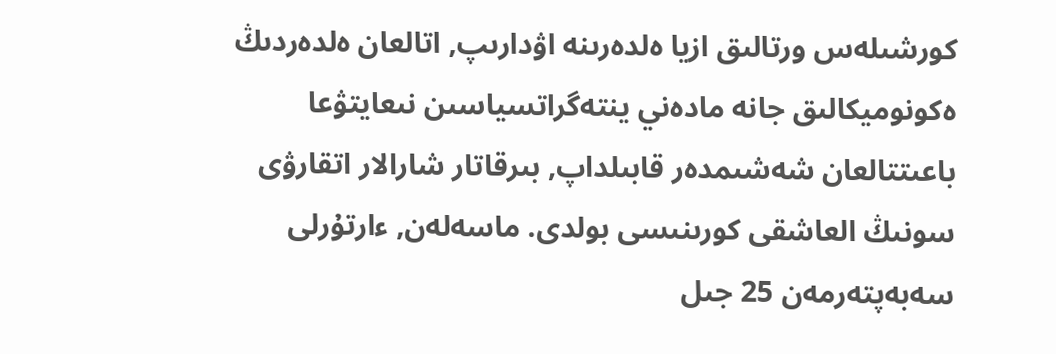كورشىلەس ورتالىق ازيا ەلدەرىنە اۋدارىپ, اتالعان ەلدەردىڭ ەكونوميكالىق جانە مادەني ينتەگراتسياسىن نىعايتۋعا باعىتتالعان شەشىمدەر قابىلداپ, بىرقاتار شارالار اتقارۋى سونىڭ العاشقى كورىنىسى بولدى. ماسەلەن, ءارتۇرلى سەبەپتەرمەن 25 جىل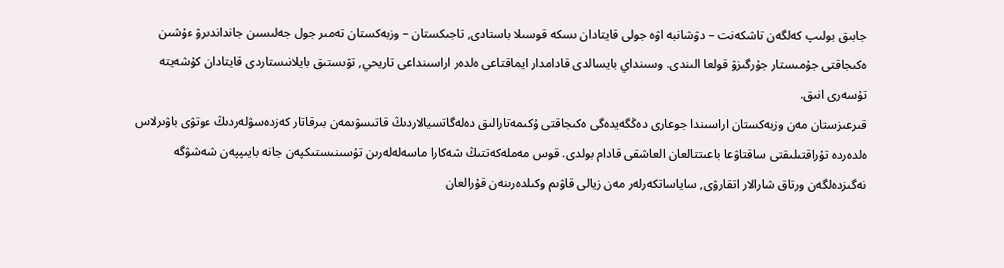جابىق بولىپ كەلگەن تاشكەنت – دۋشانبە اۋە جولى قايتادان ىسكە قوسىلا باستادى, تاجىكستان – وزبەكستان تەمىر جول جەلىسىن جانداندىرۋ ءۇشىن ەكىجاقتى جۇمىستار جۇرگىزۋ قولعا الىندى. وسىنداي بايسالدى قادامدار ايماقتاعى ەلدەر اراسىنداعى تاريحي, تۋىستىق بايلانىستاردى قايتادان كۇشەيتە تۇسەرى انىق.
قىرعىزستان مەن وزبەكستان اراسىندا جوعارى دەڭگەيدەگى ەكىجاقتى ۇكىمەتارالىق دەلەگاتسيالاردىڭ قاتىسۋىمەن بىرقاتار كەزدەسۋلەردىڭ ءوتۋى باۋىرلاس ەلدەردە تۇراقتىلىقتى ساقتاۋعا باعىتتالعان العاشقى قادام بولدى. قوس مەملەكەتتىڭ شەكارا ماسەلەلەرىن تۇسىنىستىكپەن جانە بايىپپەن شەشۋگە نەگىزدەلگەن ورتاق شارالار اتقارۋى, ساياساتكەرلەر مەن زيالى قاۋىم وكىلدەرىنەن قۇرالعان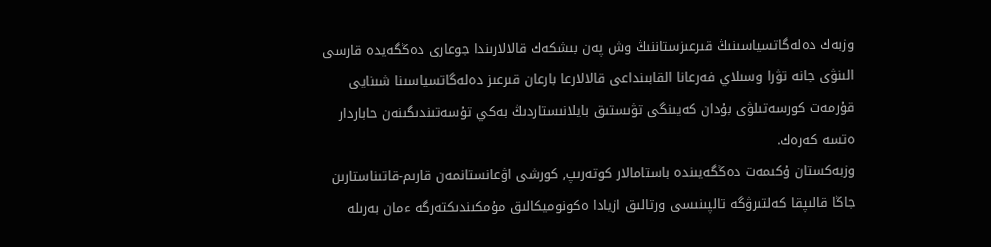وزبەك دەلەگاتسياسىنىڭ قىرعىزستاننىڭ وش پەن بىشكەك قالالارىندا جوعارى دەڭگەيدە قارسى الىنۋى جانە تۋرا وسىلاي فەرعانا القابىنداعى قالالارعا بارعان قىرعىز دەلەگاتسياسىنا شىنايى قۇرمەت كورسەتىلۋى بۇدان كەيىنگى تۋىستىق بايلانىستاردىڭ بەكي تۇسەتىندىگىنەن حاباردار ەتسە كەرەك.
وزبەكستان ۇكىمەت دەڭگەيىندە باستامالار كوتەرىپ, كورشى اۋعانستانمەن قارىم-قاتىناستارىن جاڭا قالىپقا كەلتىرۋگە تالپىنىسى ورتالىق ازيادا ەكونوميكالىق مۇمكىندىكتەرگە ءمان بەرىلە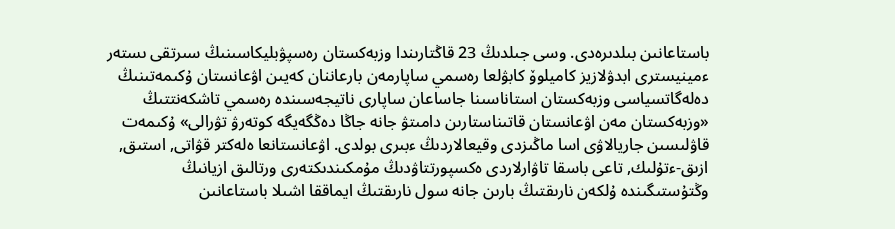باستاعانىن بىلدىرەدى. وسى جىلدىڭ 23 قاڭتارىندا وزبەكستان رەسپۋبليكاسىنىڭ سىرتقى ىستەر ءمينيسترى ابدۋلازيز كاميلوۆ كابۋلعا رەسمي ساپارمەن بارعاننان كەيىن اۋعانستان ۇكىمەتىنىڭ دەلەگاتسياسى وزبەكستان استاناسىنا جاساعان ساپارى ناتيجەسىندە رەسمي تاشكەنتتىڭ «وزبەكستان مەن اۋعانستان قاتىناستارىن دامىتۋ جانە جاڭا دەڭگەيگە كوتەرۋ تۋرالى» ۇكىمەت قاۋلىسىن جاريالاۋى اسا ماڭىزدى وقيعالاردىڭ ءبىرى بولدى. اۋعانستانعا ەلەكتر قۋاتى, استىق, ازىق-ءتۇلىك, تاعى باسقا تاۋارلاردى ەكسپورتتاۋدىڭ مۇمكىندىكتەرى ورتالىق ازيانىڭ وڭتۇستىگىندە ۇلكەن نارىقتىڭ بارىن جانە سول نارىقتىڭ ايماققا اشىلا باستاعانىن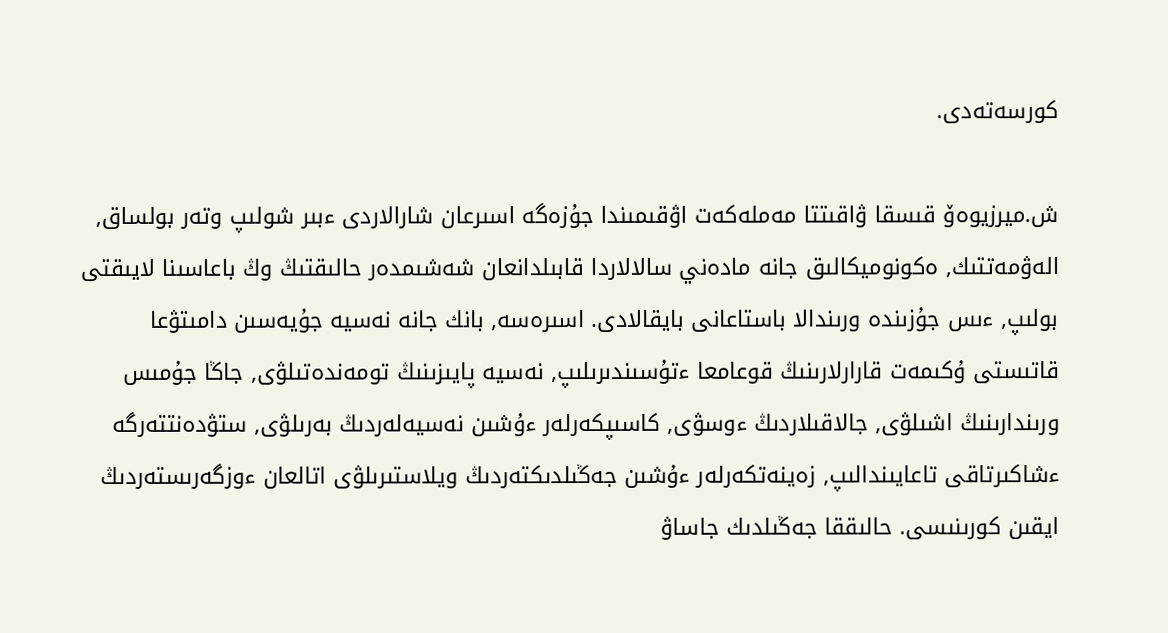كورسەتەدى.

ش.ميرزيوەۆ قىسقا ۋاقىتتا مەملەكەت اۋقىمىندا جۇزەگە اسىرعان شارالاردى ءبىر شولىپ وتەر بولساق, الەۋمەتتىك, ەكونوميكالىق جانە مادەني سالالاردا قابىلدانعان شەشىمدەر حالىقتىڭ وڭ باعاسىنا لايىقتى بولىپ, ءىس جۇزىندە ورىندالا باستاعانى بايقالادى. اسىرەسە, بانك جانە نەسيە جۇيەسىن دامىتۋعا قاتىستى ۇكىمەت قارارلارىنىڭ قوعامعا ءتۇسىندىرىلىپ, نەسيە پايىزىنىڭ تومەندەتىلۋى, جاڭا جۇمىس ورىندارىنىڭ اشىلۋى, جالاقىلاردىڭ ءوسۋى, كاسىپكەرلەر ءۇشىن نەسيەلەردىڭ بەرىلۋى, ستۋدەنتتەرگە ءشاكىرتاقى تاعايىندالىپ, زەينەتكەرلەر ءۇشىن جەڭىلدىكتەردىڭ ويلاستىرىلۋى اتالعان ءوزگەرىستەردىڭ ايقىن كورىنىسى. حالىققا جەڭىلدىك جاساۋ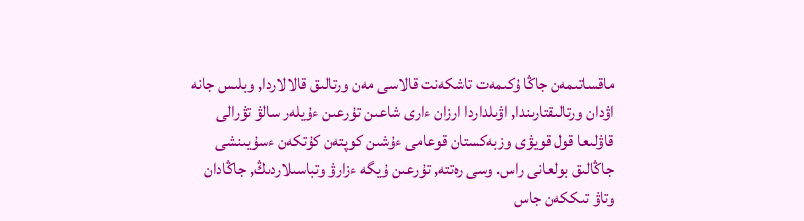ماقساتىمەن جاڭا ۇكىمەت تاشكەنت قالاسى مەن ورتالىق قالالاردا, وبلىس جانە اۋدان ورتالىقتارىندا, اۋىلداردا ارزان ءارى شاعىن تۇرعىن ءۇيلەر سالۋ تۋرالى قاۋلىعا قول قويۋى وزبەكستان قوعامى ءۇشىن كوپتەن كۇتكەن ءسۇيىنشى جاڭالىق بولعانى راس. وسى رەتتە, تۇرعىن ۇيگە ءزارۋ وتباسىلاردىڭ, جاڭادان وتاۋ تىككەن جاس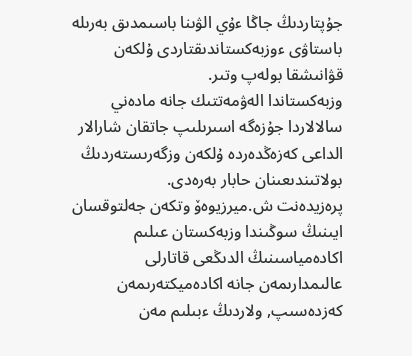جۇپتاردىڭ جاڭا ءۇي الۋىنا باسىمدىق بەرىلە باستاۋى ءوزبەكستاندىقتاردى ۇلكەن قۋانىشقا بولەپ وتىر.
وزبەكستاندا الەۋمەتتىك جانە مادەني سالالاردا جۇزەگە اسىرىلىپ جاتقان شارالار الداعى كەزەڭدەردە ۇلكەن وزگەرىستەردىڭ بولاتىندىعىنان حابار بەرەدى.
پرەزيدەنت ش.ميرزيوەۆ وتكەن جەلتوقسان ايىنىڭ سوڭىندا وزبەكستان عىلىم اكادەمياسىنىڭ الدىڭعى قاتارلى عالىمدارىمەن جانە اكادەميكتەرىمەن كەزدەسىپ, ولاردىڭ ءبىلىم مەن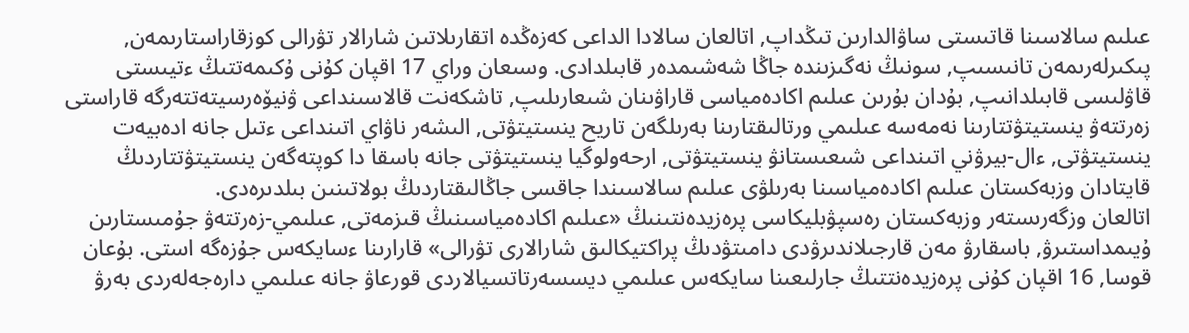عىلىم سالاسىنا قاتىستى ساۋالدارىن تىڭداپ, اتالعان سالادا الداعى كەزەڭدە اتقارىلاتىن شارالار تۋرالى كوزقاراستارىمەن, پىكىرلەرىمەن تانىسىپ, سونىڭ نەگىزىندە جاڭا شەشىمدەر قابىلدادى. وسىعان وراي 17 اقپان كۇنى ۇكىمەتتىڭ ءتيىستى قاۋلىسى قابىلدانىپ, بۇدان بۇرىن عىلىم اكادەمياسى قاراۋىنان شىعارىلىپ, تاشكەنت قالاسىنداعى ۋنيۆەرسيتەتتەرگە قاراستى زەرتتەۋ ينستيتۋتتارىنا نەمەسە عىلىمي ورتالىقتارىنا بەرىلگەن تاريح ينستيتۋتى, الىشەر ناۋاي اتىنداعى ءتىل جانە ادەبيەت ينستيتۋتى, ءال-بيرۋني اتىنداعى شىعىستانۋ ينستيتۋتى, ارحەولوگيا ينستيتۋتى جانە باسقا دا كوپتەگەن ينستيتۋتتاردىڭ قايتادان وزبەكستان عىلىم اكادەمياسىنا بەرىلۋى عىلىم سالاسىندا جاقسى جاڭالىقتاردىڭ بولاتىنىن بىلدىرەدى.
اتالعان وزگەرىستەر وزبەكستان رەسپۋبليكاسى پرەزيدەنتىنىڭ «عىلىم اكادەمياسىنىڭ قىزمەتى, عىلىمي-زەرتتەۋ جۇمىستارىن ۇيىمداستىرۋ, باسقارۋ مەن قارجىلاندىرۋدى دامىتۋدىڭ پراكتيكالىق شارالارى تۋرالى» قارارىنا ءسايكەس جۇزەگە استى. بۇعان قوسا, 16 اقپان كۇنى پرەزيدەنتتىڭ جارلىعىنا سايكەس عىلىمي ديسسەرتاتسيالاردى قورعاۋ جانە عىلىمي دارەجەلەردى بەرۋ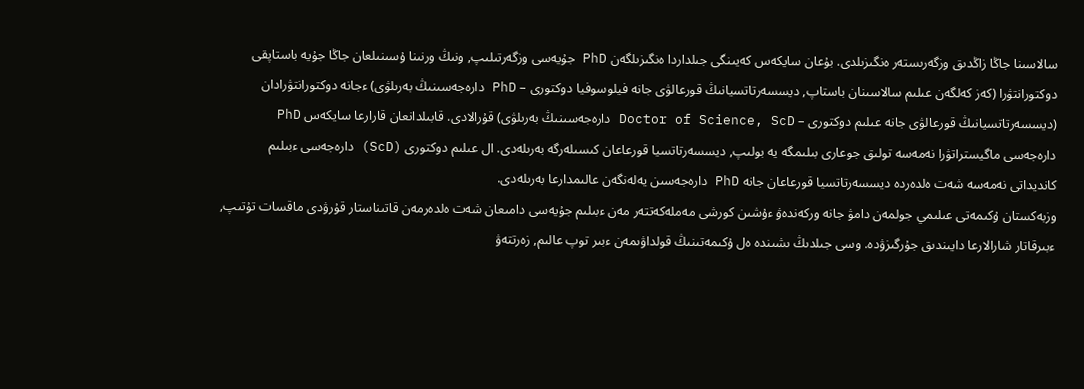سالاسىنا جاڭا زاڭدىق وزگەرىستەر ەنگىزىلدى. بۇعان سايكەس كەيىنگى جىلداردا ەنگىزىلگەن PhD جۇيەسى وزگەرتىلىپ, ونىڭ ورنىنا ۇسىنىلعان جاڭا جۇيە باستاپقى دوكتورانتۋرا (كەز كەلگەن عىلىم سالاسىنان باستاپ, ديسسەرتاتسيانىڭ قورعالۋى جانە فيلوسوفيا دوكتورى – PhD دارەجەسىنىڭ بەرىلۋى) ءجانە دوكتورانتۋرادان (ديسسەرتاتسيانىڭ قورعالۋى جانە عىلىم دوكتورى – Doctor of Science, ScD دارەجەسىنىڭ بەرىلۋى) قۇرالادى. قابىلدانعان قارارعا سايكەس PhD دارەجەسى ماگيستراتۋرا نەمەسە تولىق جوعارى بىلىمگە يە بولىپ, ديسسەرتاتسيا قورعاعان كىسىلەرگە بەرىلەدى. ال عىلىم دوكتورى (ScD) دارەجەسى ءبىلىم كانديداتى نەمەسە شەت ەلدەردە ديسسەرتاتسيا قورعاعان جانە PhD دارەجەسىن يەلەنگەن عالىمدارعا بەرىلەدى.
وزبەكستان ۇكىمەتى عىلىمي جولمەن دامۋ جانە وركەندەۋ ءۇشىن كورشى مەملەكەتتەر مەن ءبىلىم جۇيەسى دامىعان شەت ەلدەرمەن قاتىناستار قۇرۋدى ماقسات تۇتىپ, ءبىرقاتار شارالارعا دايىندىق جۇرگىزۋدە. وسى جىلدىڭ ىشىندە ەل ۇكىمەتىنىڭ قولداۋىمەن ءبىر توپ عالىم, زەرتتەۋ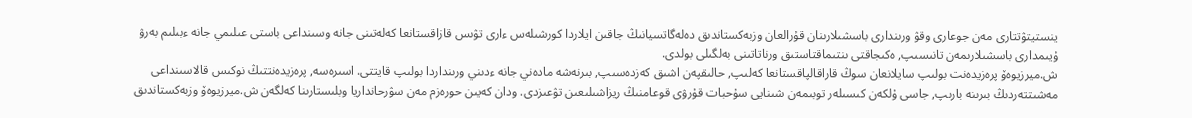ينستيتۋتتارى مەن جوعارى وقۋ ورىندارى باسشىلارىنان قۇرالعان وزبەكستاندىق دەلەگاتسيانىڭ جاقىن ايلاردا كورشىلەس ءارى تۋىس قازاقستانعا كەلەتىنى جانە وسىنداعى باستى عىلىمي جانە ءبىلىم بەرۋ ۇيىمدارى باسشىلارىمەن تانىسىپ, ەكىجاقتى ىنتىماقتاستىق ورناتاتىنى بەلگىلى بولدى.
ش.ميرزيوەۆ پرەزيدەنت بولىپ سايلانعان سوڭ قاراقالپاقستانعا كەلىپ, حالىقپەن اشىق كەزدەسىپ, بىرنەشە مادەني جانە ءدىني ورىنداردا بولىپ قايتتى. اسىرەسە, پرەزيدەنتتىڭ نوكىس قالاسىنداعى مەشىتتەردىڭ بىرىنە بارىپ, جاسى ۇلكەن كىسىلەر توبىمەن شىنايى سۇحبات قۇرۋى قوعامنىڭ ريزاشىلىعىن تۋعىزدى. ودان كەيىن حورەزم مەن سۋرحانداريا وبلىستارىنا كەلگەن ش.ميرزيوەۆ وزبەكستاندىق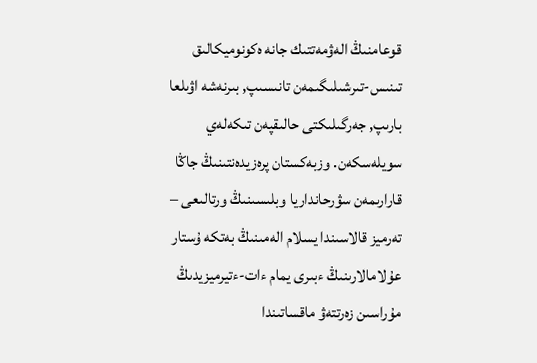قوعامنىڭ الەۋمەتتىك جانە ەكونوميكالىق تىنىس-تىرشىلىگىمەن تانىسىپ, بىرنەشە اۋىلعا بارىپ, جەرگىلىكتى حالىقپەن تىكەلەي سويلەسكەن. وزبەكستان پرەزيدەنتىنىڭ جاڭا قارارىمەن سۋرحانداريا وبلىسىنىڭ ورتالىعى – تەرميز قالاسىندا يسلام الەمىنىڭ بەتكە ۇستار عۇلامالارىنىڭ ءبىرى يمام ءات-ءتيرميزيدىڭ مۇراسىن زەرتتەۋ ماقساتىندا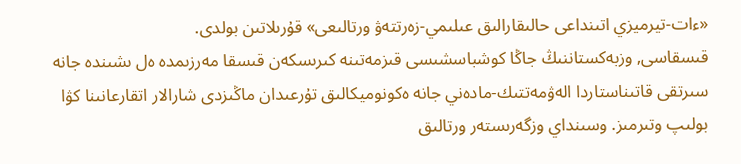«ءات-تيرميزي اتىنداعى حالىقارالىق عىلىمي-زەرتتەۋ ورتالىعى» قۇرىلاتىن بولدى.
قىسقاسى, وزبەكستاننىڭ جاڭا كوشباسشىسى قىزمەتىنە كىرىسكەن قىسقا مەرزىمدە ەل ىشىندە جانە سىرتقى قاتىناستاردا الەۋمەتتىك-مادەني جانە ەكونوميكالىق تۇرعىدان ماڭىزدى شارالار اتقارعانىنا كۋا بولىپ وتىرمىز. وسىنداي وزگەرىستەر ورتالىق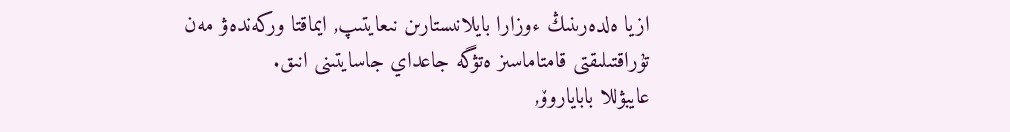ازيا ەلدەرىنىڭ ءوزارا بايلانىستارىن نىعايتىپ, ايماقتا وركەندەۋ مەن تۇراقتىلىقتى قامتاماسىز ەتۋگە جاعداي جاسايتىنى انىق.
عايبۋللا باباياروۆ,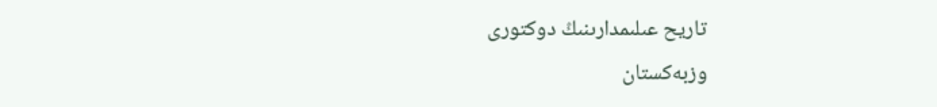تاريح عىلىمدارىنىڭ دوكتورى
وزبەكستان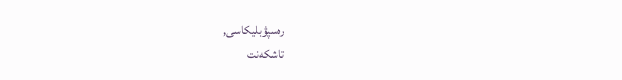رەسپۋبليكاسى,
تاشكەنت